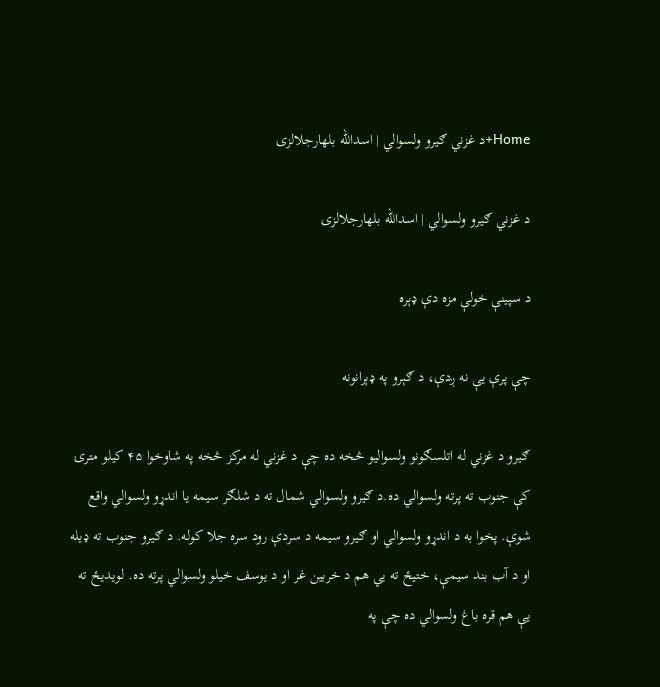Home+د غزني ګیرو ولسوالي | اسدالله بلهارجلالزی

د غزني ګیرو ولسوالي | اسدالله بلهارجلالزی

د سپینې خولې مزه دې ډېره

چې پرې یې نه ږدې، د ګېرو په ډېرانونه

ګیرو د غزني له اتلسګونو ولسوالیو څخه ده چې د غزني له مرکز څخه په شاوخوا ۴۵ کیلو مترۍ کې جنوب ته پرته ولسوالي ده.د ګیرو ولسوالي شمال ته د شلګر سیمه یا اندړو ولسوالي واقع شوې. پخوا به د اندړو ولسوالي او ګیرو سیمه د سردې رود سره جلا کوله. د ګیرو جنوب ته ډیله او د آب بند سیمې، ختیځ ته يي هم د خربین غر او د یوسف خیلو ولسوالي پرته ده. لویدیځ ته یې هم قره باغ ولسوالي ده چې په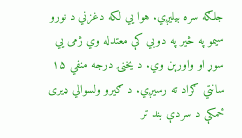جلګه سره بیلیږي. هوا یي لکه دغزني د نورو سیمو په څیر په دوبي کې معتدله وي ژمی يي سوړ او واورېن وي. د یخنۍ درجه منفي ۱۵ سانتي ګراد ته رسیږي. د ګیرو ولسوالي ډیری ځمکې د سردې بند تر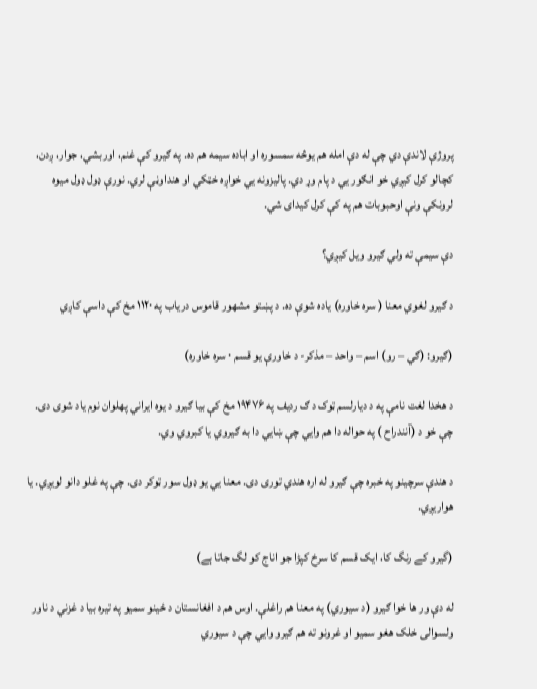پروژې لاندې دي چې له دې امله هم یوڅه سمسوره او اباده سیمه هم ده. په ګیرو کې غنم، اوربشي، جوار، ږدن، کچالو کرل کیږي خو انګور يي د پام وړ دي. پالیزونه يي خواږه خټکي او هنداوڼې لري. نورې ډول ډول میوه لرونکې ونې اوحبوبات هم په کې کرل کیدای شي.

دې سیمې ته ولي ګیرو ویل کیږي؟

د ګیرو لغوي معنا ( سره خاوره) یاده شوې ده. د پښتو مشهور قاموس دریاب په ۱۱۲۰ مخ کې داسې کاږي

(ګیرو: (ګي – رو) اسم – واحد – مذکر- د خاورې یو قسم ۰ سره خاوره)

د هخدا لغت نامې په د دیارلسم ټوک د ګ ردیف په ۱۹۴۷۶ مخ کې بیا ګیرو د یوه ایراني پهلوان نوم یاد شوی دی. چې خو د (آنندراح ) په حواله دا هم وايي چې ښايي دا به ګیروي یا کبروي وي.

د هندې سرچینو په خبره چې ګیرو له اره هندي توری دی. معنا يي یو ډول سور ټوکر دی. چې په غلو دانو لویږي. یا هواریږي.

(گیرو کے رنگ کا، ایک قسم کا سرخ کپڑا جو اناج کو لگ جاتا ہے)

له دې ور ها خوا ګیرو (د سیوري) په معنا هم راغلې. اوس هم د افغانستان د ځینو سمیو په تیره بیا د غزني د ناور ولسوالی خلک هغو سمیو او غرونو ته هم ګیرو وايي چې د سیوري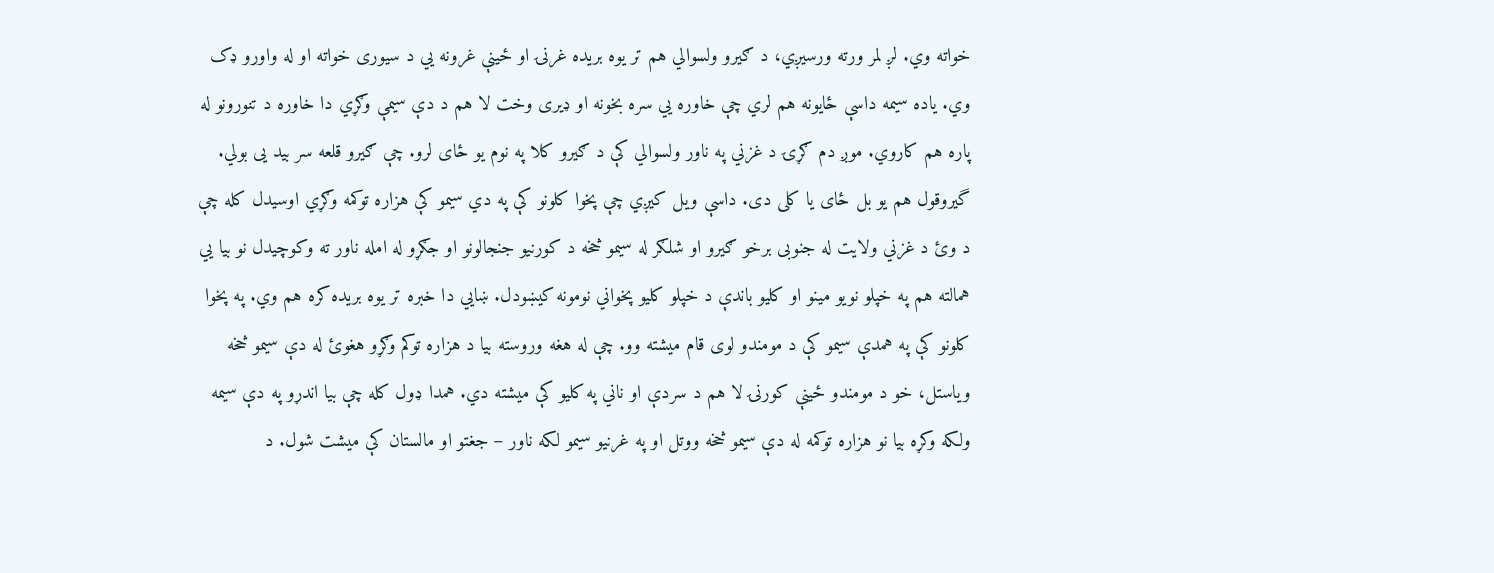خواته وي. لږ لمر ورته ورسیږي، د ګیرو ولسوالي هم تر یوه بریده غرنۍ او ځینې غرونه يي د سیوری خواته او له واورو ډک وي. یاده سیمه داسې ځایونه هم لري چې خاوره يي سره بخونه او ډیری وخت لا هم د دې سیمې وګړي دا خاوره د تنورونو له پاره هم کاروي. موږ دم ګړۍ د غزني په ناور ولسوالي کې د ګیرو کلا په نوم یو ځای لرو. چې ګیرو قلعه سر بید یی بولي. گیروقول هم یو بل ځای یا کلی دی. داسې ویل کیږي چې پخوا کلونو کې په دي سیمو کې هزاره توکمه وګړي اوسیدل کله چې د وئ د غزني ولایت له جنوبی برخو ګیرو او شلګر له سیمو څخه د کورنیو جنجالونو او جګړو له امله ناور ته وکوچیدل نو بیا يي همالته هم په خپلو نویو مینو او کلیو باندې د خپلو کلیو پخواني نومونه کیښودل. ښايي دا خبره تر یوه بریده کره هم وي. په پخوا کلونو کې په همدې سیمو کې د مومندو لوی قام میشته وو. چې له هغه وروسته بیا د هزاره توکم وګړو هغوئ له دې سیمو څخه ویاستل، خو د مومندو ځینې کورنۍ لا هم د سردې او ناني په کلیو کې میشته دي. همدا ډول کله چې بیا اندړو په دې سیمه ولکه وکړه بیا نو هزاره توکمه له دې سیمو څخه ووتل او په غرنیو سیمو لکه ناور – جغتو او مالستان کې میشت شول. د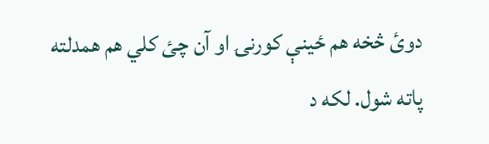دوئ څخه هم ځینې کورنۍ او آن چئ کلي هم همدلته پاته شول. لکه د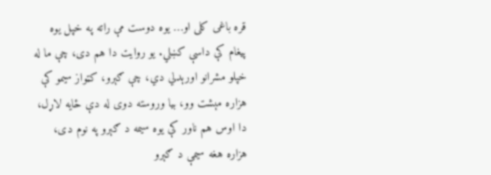قره باغی کلی او… یوه دوست مې راته په خپل یوه پیغام کې داسې کښلي. یو روایت دا هم دی، چې ما له خپلو مشرانو اورېدلي دي، چې ګېرو، کټواز سیمو کې هزاره مېشت وو، بیا وروسته دوی له دې ځایه لاړل، دا اوس هم ناور کې یوه سیمه د ګېرو په نوم دی، هزاره هغه سیمې د ګېرو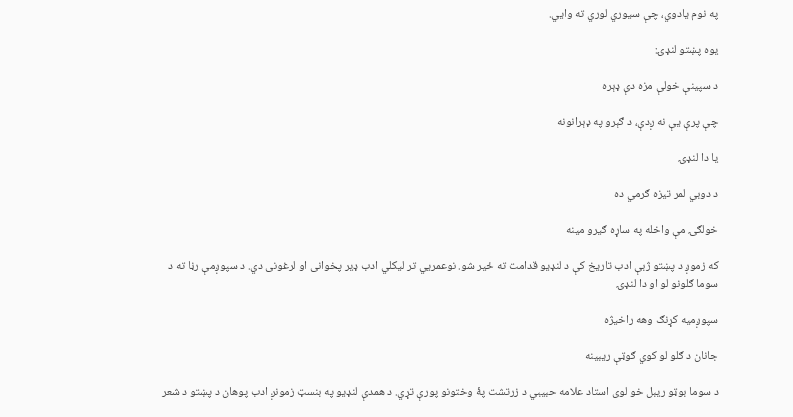په نوم یادوي، چې سیوري لوري ته وایي.

یوه پښتو لنډۍ:

د سپینې خولې مزه دې ډېره

چې پرې یې نه ږدې، د ګېرو په ډېرانونه

یا دا لنډۍ

د دوبي لمر تیزه ګرمي ده

خولګۍ مې واخله په ساړه ګیرو مینه

که زموږ د پښتو ژبې ادب تاریخ کې د لنډیو قدامت ته ځیر شو. نوعمريي تر لیکلي ادب ډیر پخوانی او لرغونی دي. د سپوږمې رڼا ته د سوما ګلونو لو او دا لنډۍ

سپوږمیه کړنګ وهه راخیژه

جانان د ګلو لو کوي ګوټې ریبينه

د سوما بوټو ریبل خو لوی استاد علامه حبيبي د زرتشت پۀ وختونو پورې تړي. د همدې لنډیو په بنسټ زمونږ ادب پوهان د پښتو د شعر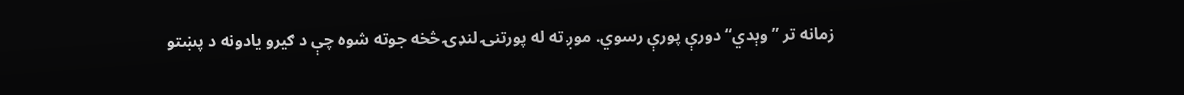زمانه تر ” وېدي“ دورې پورې رسوي. موږ ته له پورتنۍ لنډۍ څخه جوته شوه چې د ګیرو یادونه د پښتو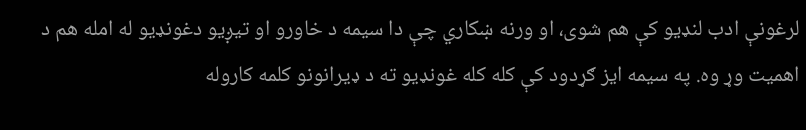لرغونې ادب لنډیو کې هم شوی، او ورنه ښکاري چې دا سیمه د خاورو او تیږیو دغونډیو له امله هم د اهمیت وړ وه. په سیمه ایز ګړدود کې کله کله غونډیو ته د ډیرانونو کلمه کاروله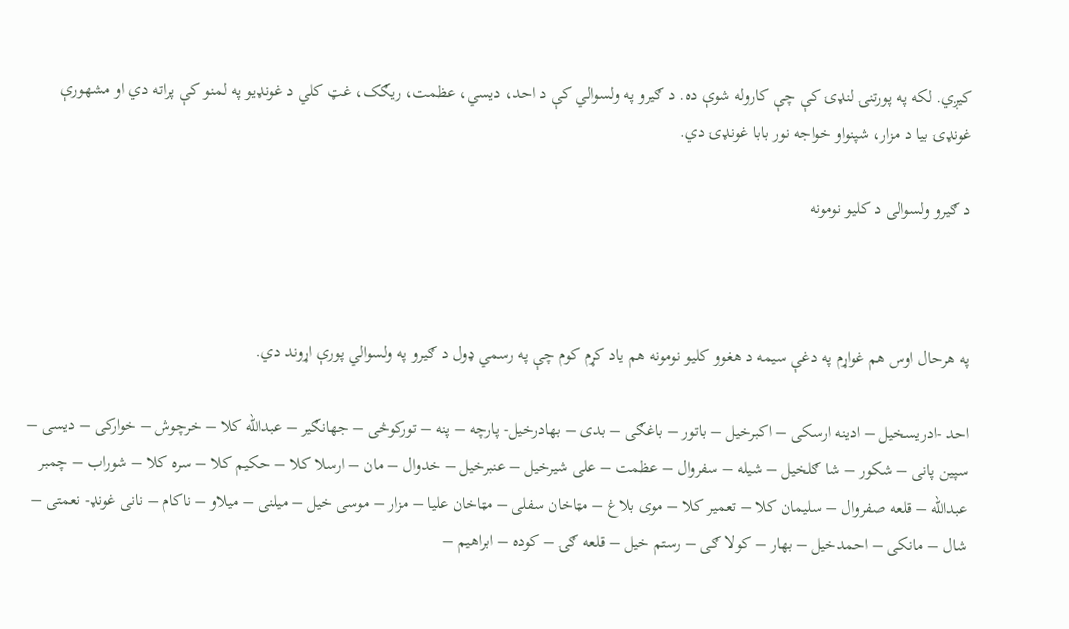کیږي. لکه په پورتنۍ لنډۍ کې چې کاروله شوې ده. د ګیرو په ولسوالي کې د احد، دیسي، عظمت، ریګک، غټ کلي د غونډیو په لمنو کې پراته دي او مشهورې غونډۍ بیا د مزار، شپنواو خواجه نور بابا غونډۍ دي.

د ګیرو ولسوالی د کلیو نومونه



په هرحال اوس هم غواړم په دغې سیمه د هغوو کلیو نومونه هم یاد کړم کوم چې په رسمي ډول د ګیرو په ولسوالي پورې اړوند دي.

احد -ادریسخیل – ادینه ارسکی – اکبرخیل – باتور – باغګی – بدی – بهادرخیل- پارچه – پنه – تورکوڅی – جهانګیر – عبدالله کلا – خرچوش – خوارکی – دیسی – سپین پانی – شکور – شا ګلخیل – شیله – سفروال – عظمت – علی شیرخیل – عنبرخیل – خدوال – مان – ارسلا کلا – حکیم کلا – سره کلا – شوراب – چمبر عبدالله – قلعه صفروال – سلیمان کلا – تعمیر کلا – موی بلاغ – مټاخان سفلی – مټاخان علیا – مزار – موسی خیل – میلنی – میلاو – ناکام – نانی غونډ- نعمتی – شال – مانکی – احمدخیل – بهار – کولا ګی – رستم خیل – قلعه ګۍ – کوده – ابراهیم –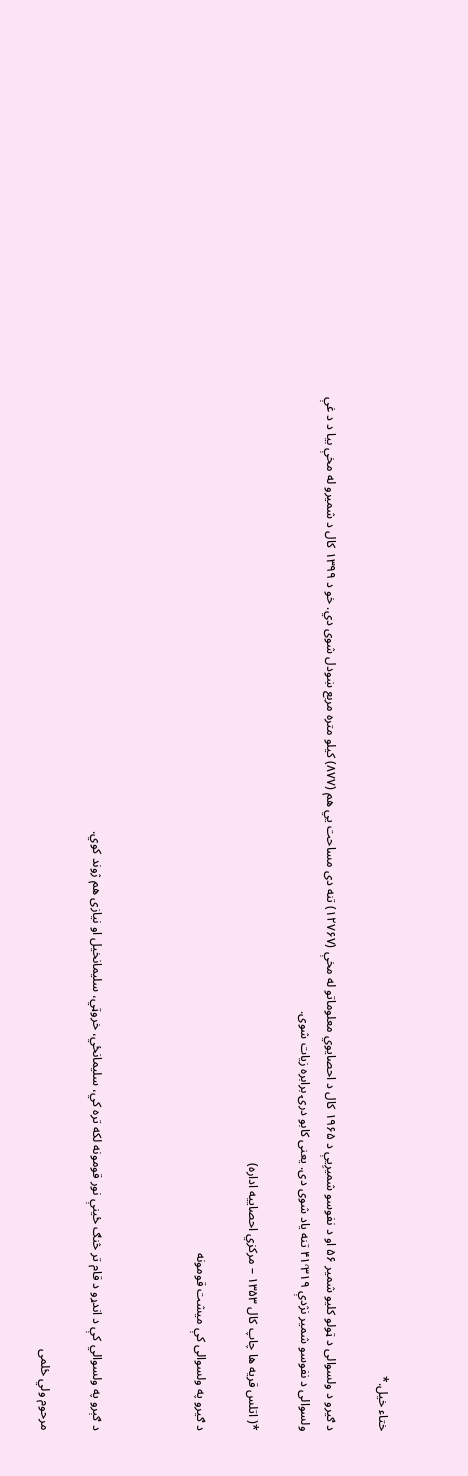ختاء خیل.*

د ګیرو د ولسوالی د ټولو کلیو شمیر ۵۶ او د نفوسو شمیرِیې د ۱۹۶۵ کال د احصايوي معلوماتو له مخې (۱۲۷۶۷) تنه دی مساحت يي هم (۸۷۷) کیلو متره مربع ښودل شوی دي. خو د ۱۳۹۹ کال د شمیرو له مخې بیا د د غې ولسوالی د نفوسو شمیر نژدې ۴۱٬۳۱۹ تنه یاد شوی دی. یعنی کابو درۍ برابره زیات شوی.

*( اتلس قریه ها چاپ کال ۱۳۵۳ – مرکزي احصاییه اداره)

د ګیرو په ولسوالی کې میشت قومونه



د ګېرو په ولسوالي کې د اندړو د قام تر څنګ ځینې نور قومونه لکه تره کي، سلیمانځي، خروټي، سلیمانخیل او نیازی هم ژوند کوي.

مرحوم ولي ځلمی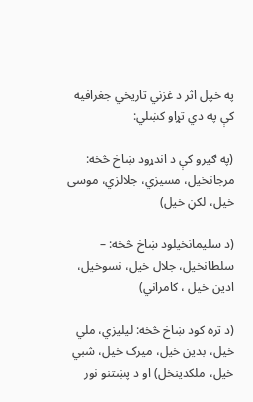په خپل اثر د غزني تاریخي جغرافیه کې په دي تړاو کښلي:

(په ګیرو کې د اندړود ښاخ څخه: مرجانخیل، مسیزي، جلالزي، موسی خیل، لکڼ خیل)

(د سلیمانخیلود ښاخ څخه: – سلطانخیل، جلال خیل، نسوخیل، ادین خیل ، کامراني)

(د تره کود ښاخ څخه: لیلیزي، ملي خیل، بدین خیل، میرک خیل، شبي خیل، ملکدینخل) او د پښتنو نور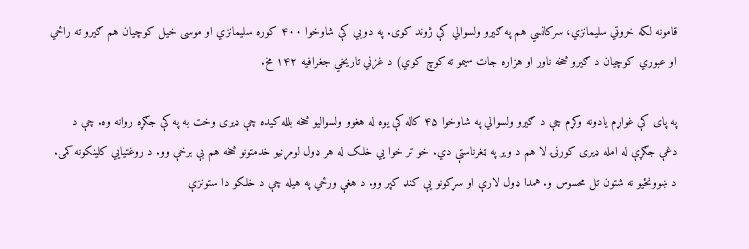قامونه لکه خروټي سلیمانزي، سرکانسي هم په ګیرو ولسوالي کې ژوند کوی. په دوبي کې شاوخوا ۴۰۰ کوره سلیمانزي او موسی خیل کوچیان هم ګیرو ته راځي او عبوري کوچیان د ګیرو څخه ناور او هزاره جات سیمو ته کوچ کوي) د غزني تاریخي جغرافیه ۱۴۲ مخ.

په پای کې غواړم یادونه وکړم چې د ګیرو ولسوالي په شاوخوا ۴۵ کاله کې یوه له هغوو ولسوالیو څخه بلله کیده چې ډیری وخت به په کې جګړه روانه وه. چې د دغې جګړې له امله ډیری کورنۍ لا هم د ویر په ټغرناستې دي. خو تر خوا يي خلک له هر ډول لومړنیو خدمتونو څخه هم بې برخې وو. د روغتیايي کلینکونه کمی. د ښوونځیو نه شتون تل محسوس و. همدا ډول لارې او سړکونو یې کنډ کپر وو. د هغې ورځي په هیله چې د خلکو دا ستونزې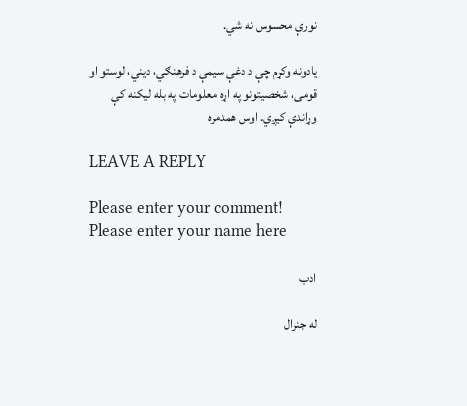نورې محسوس نه شي.

یادونه وکړم چې د دغې سیمې د فرهنګي، دیني، لوستو او قومی، شخصیتونو په اړه معلومات په بله لیکنه کې وړاندې کیږي. اوس همدمره

LEAVE A REPLY

Please enter your comment!
Please enter your name here

ادب

له جنرال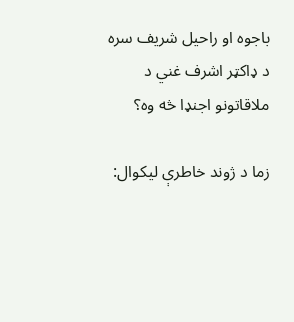باجوه او راحیل شریف سره د ډاکټر اشرف غني د ملاقاتونو اجنډا څه وه؟

زما د ژوند خاطرې لیکوال: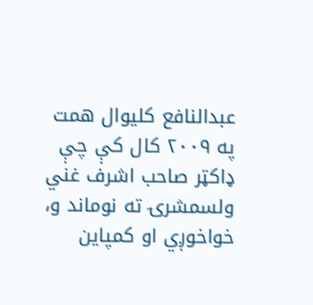عبدالنافع کلیوال همت په ٢٠٠٩ کال کې چې ډاکټر صاحب اشرف غني ولسمشرۍ ته نوماند و، خواخوږي او کمپاین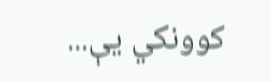کوونکي یې...